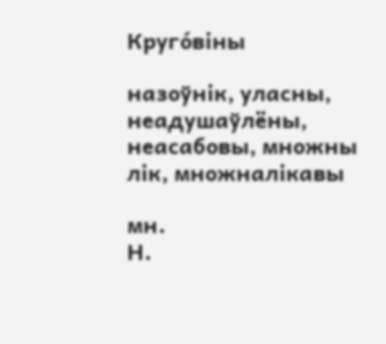Круго́віны

назоўнік, уласны, неадушаўлёны, неасабовы, множны лік, множналікавы

мн.
Н.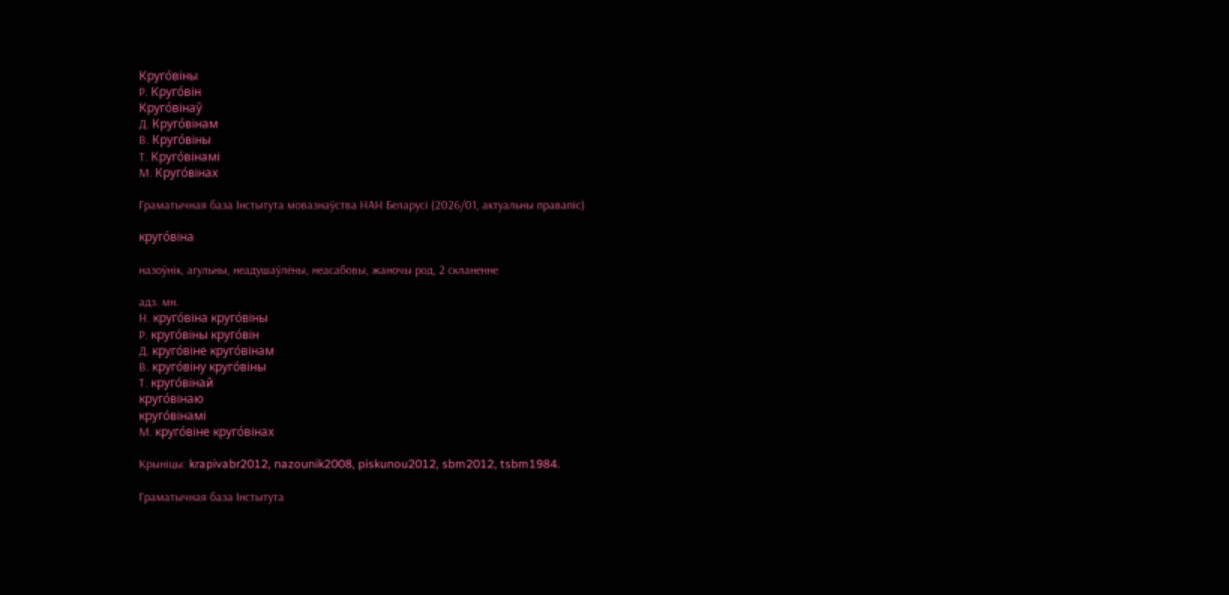Круго́віны
Р. Круго́він
Круго́вінаў
Д. Круго́вінам
В. Круго́віны
Т. Круго́вінамі
М. Круго́вінах

Граматычная база Інстытута мовазнаўства НАН Беларусі (2026/01, актуальны правапіс)

круго́віна

назоўнік, агульны, неадушаўлёны, неасабовы, жаночы род, 2 скланенне

адз. мн.
Н. круго́віна круго́віны
Р. круго́віны круго́він
Д. круго́віне круго́вінам
В. круго́віну круго́віны
Т. круго́вінай
круго́вінаю
круго́вінамі
М. круго́віне круго́вінах

Крыніцы: krapivabr2012, nazounik2008, piskunou2012, sbm2012, tsbm1984.

Граматычная база Інстытута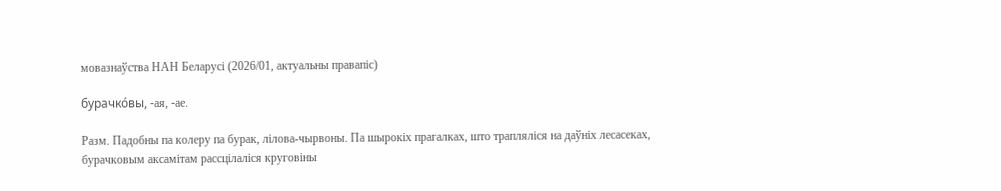мовазнаўства НАН Беларусі (2026/01, актуальны правапіс)

бурачко́вы, ‑ая, ‑ае.

Разм. Падобны па колеру па бурак, лілова-чырвоны. Па шырокіх прагалках, што трапляліся на даўніх лесасеках, бурачковым аксамітам рассцілаліся круговіны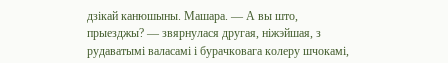дзікай канюшыны. Машара. — А вы што, прыезджы? — звярнулася другая, ніжэйшая, з рудаватымі валасамі і бурачковага колеру шчокамі,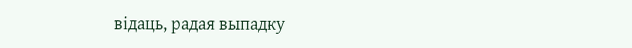відаць, радая выпадку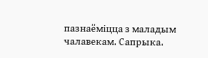пазнаёміцца з маладым чалавекам. Сапрыка.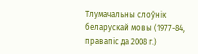Тлумачальны слоўнік беларускай мовы (1977-84, правапіс да 2008 г.)